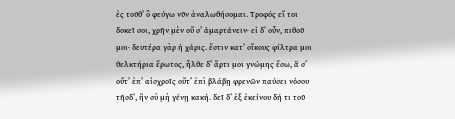ἐς τοῦθ’ ὃ φεύγω νῦν ἀναλωθήσομαι. Τροφός εἴ τοι δοκεῖ σοι, χρῆν μὲν οὔ σ’ ἁμαρτάνειν· εἰ δ’ οὖν, πιθοῦ μοι· δευτέρα γὰρ ἡ χάρις. ἔστιν κατ’ οἴκους φίλτρα μοι θελκτήρια ἔρωτος, ἦλθε δ’ ἄρτι μοι γνώμης ἔσω, ἅ σ’ οὔτ’ ἐπ’ αἰσχροῖς οὔτ’ ἐπὶ βλάβῃ φρενῶν παύσει νόσου τῆσδ’, ἢν σὺ μὴ γένῃ κακή. δεῖ δ’ ἐξ ἐκείνου δή τι τοῦ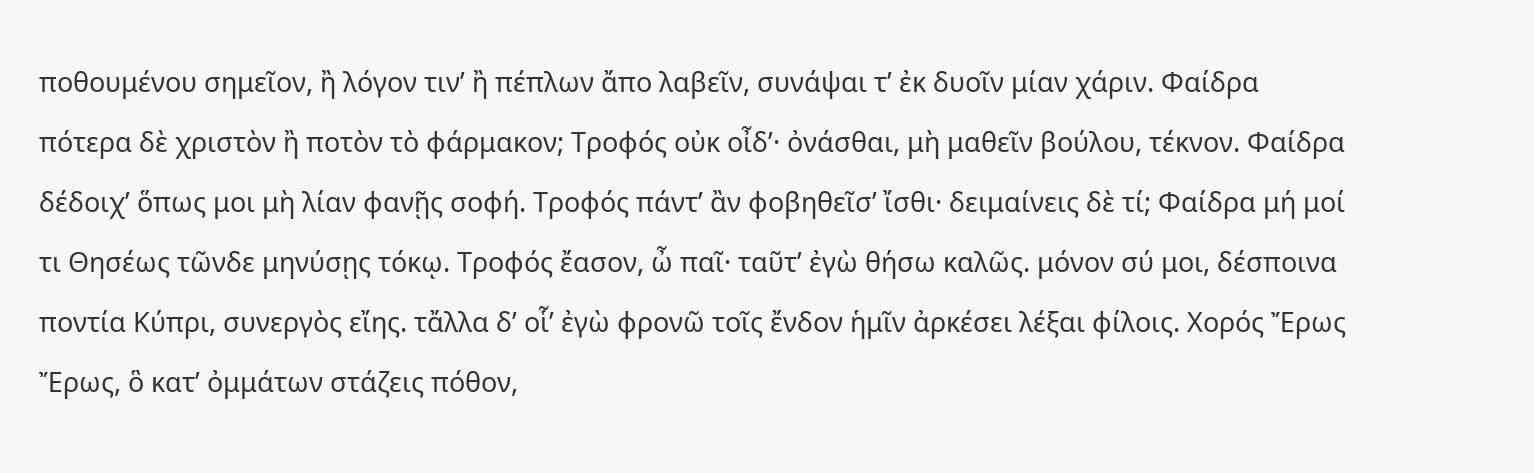ποθουμένου σημεῖον, ἢ λόγον τιν’ ἢ πέπλων ἄπο λαβεῖν, συνάψαι τ’ ἐκ δυοῖν μίαν χάριν. Φαίδρα πότερα δὲ χριστὸν ἢ ποτὸν τὸ φάρμακον; Τροφός οὐκ οἶδ’· ὀνάσθαι, μὴ μαθεῖν βούλου, τέκνον. Φαίδρα δέδοιχ’ ὅπως μοι μὴ λίαν φανῇς σοφή. Τροφός πάντ’ ἂν φοβηθεῖσ’ ἴσθι· δειμαίνεις δὲ τί; Φαίδρα μή μοί τι Θησέως τῶνδε μηνύσῃς τόκῳ. Τροφός ἔασον, ὦ παῖ· ταῦτ’ ἐγὼ θήσω καλῶς. μόνον σύ μοι, δέσποινα ποντία Κύπρι, συνεργὸς εἴης. τἄλλα δ’ οἷ’ ἐγὼ φρονῶ τοῖς ἔνδον ἡμῖν ἀρκέσει λέξαι φίλοις. Χορός Ἔρως Ἔρως, ὃ κατ’ ὀμμάτων στάζεις πόθον,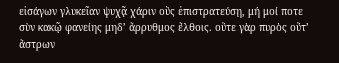εἰσάγων γλυκεῖαν ψυχᾷ χάριν οὓς ἐπιστρατεύσῃ, μή μοί ποτε σὺν κακῷ φανείης μηδ’ ἄρρυθμος ἔλθοις. οὔτε γὰρ πυρὸς οὔτ’ ἄστρων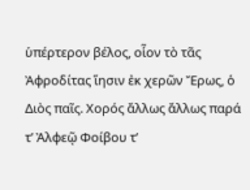ὑπέρτερον βέλος, οἷον τὸ τᾶς Ἀφροδίτας ἵησιν ἐκ χερῶν Ἔρως, ὁ Διὸς παῖς. Χορός ἄλλως ἄλλως παρά τ’ Ἀλφεῷ Φοίβου τ’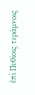ἐπὶ Πυθίοις τεράμνοις